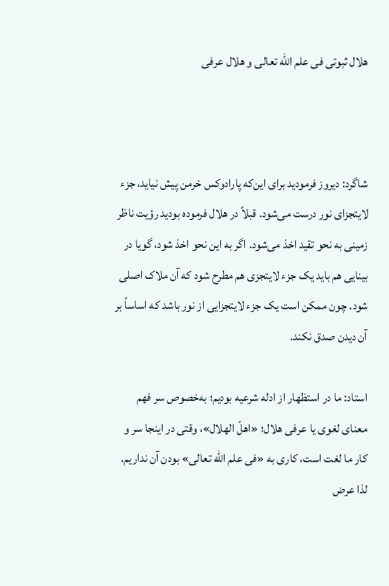هلال ثبوتی فی علم الله تعالی و هلال عرفی



شاگرد: دیروز فرمودید برای این‌که پارادوکس خرمن پیش نیاید، جزء لایتجزای نور درست می‌شود. قبلاً در هلال فرموده بودید رؤیت ناظر زمینی به نحو تقید اخذ می‌شود. اگر به این نحو اخذ شود، گویا در بینایی هم باید یک جزء لایتجزی هم مطرح شود که آن ملاک اصلی شود. چون ممکن است یک جزء لایتجزایی از نور باشد که اساساً بر آن دیدن صدق نکند.

استاد: ما در استظهار از ادله شرعیه بودیم؛ به‌خصوص سر فهم معنای لغوی یا عرفی هلال؛ «اهلّ الهلال»، وقتی در اینجا سر و کار ما لغت است، کاری به «فی علم الله تعالی» بودن آن نداریم. لذا عرض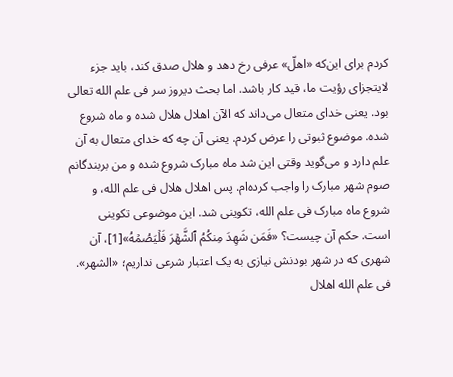کردم برای این‌که «اهلّ» عرفی رخ دهد و هلال صدق کند، باید جزء لایتجزای رؤیت ما، قید کار باشد. اما بحث دیروز سر فی علم الله تعالی بود. یعنی خدای متعال می‌داند که الآن اهلال هلال شده و ماه شروع شده. موضوع ثبوتی را عرض کردم. یعنی آن چه که خدای متعال به آن علم دارد و می‌گوید وقتی این شد ماه مبارک شروع شده و من بربندگانم صوم شهر مبارک را واجب کرده‌ام. پس اهلال هلال فی علم الله، و شروع ماه مبارک فی علم الله، تکوینی شد. این موضوعی تکوینی است. حکم آن چیست؟ «فَمَن شَهِدَ مِنكُمُ ٱلشَّهۡرَ فَلۡيَصُمۡهُ»[1]، آن شهری که در شهر بودنش نیازی به یک اعتبار شرعی نداریم؛ «الشهر». فی علم الله اهلال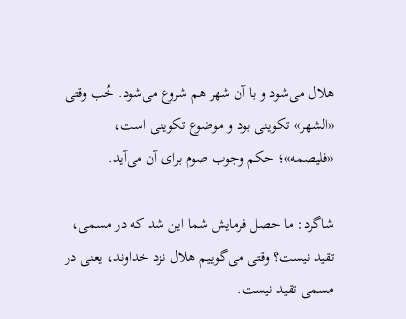هلال می‌شود و با‌ آن شهر هم شروع می‌شود. خُب وقتی «الشهر» تکوینی بود و موضوع تکوینی است، «فلیصمه»؛ حکم وجوب صوم برای آن می‌آید.

شاگرد: ما حصل فرمایش شما این شد که در مسمی، تقید نیست؟ وقتی می‌گوییم هلال نزد خداوند، یعنی در مسمی تقید نیست.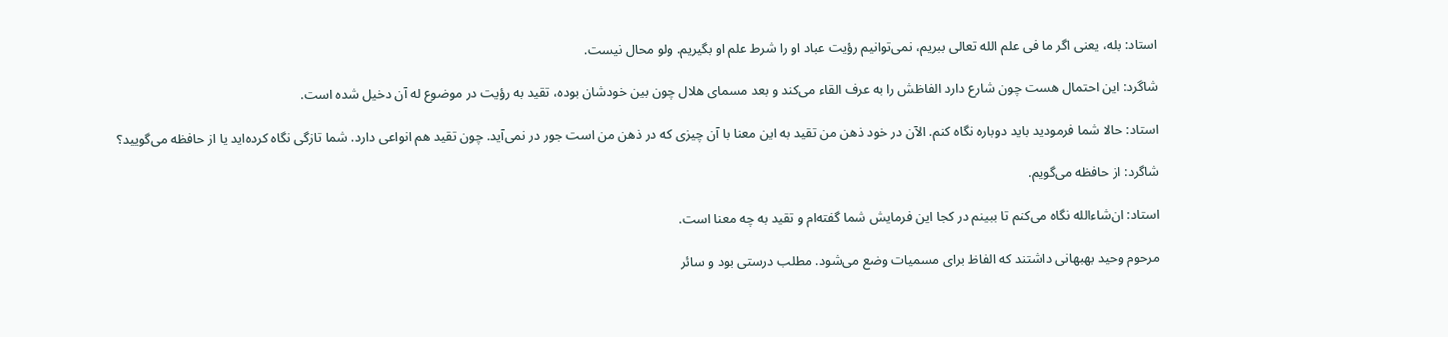استاد: بله، یعنی اگر ما فی علم الله تعالی ببریم، نمی‌توانیم رؤیت عباد او را شرط علم او بگیریم. ولو محال نیست.

شاگرد: این احتمال هست چون شارع دارد الفاظش را به عرف القاء می‌کند و بعد مسمای هلال چون بین خودشان بوده، تقید به رؤیت در موضوع له آن دخیل شده است.

استاد: حالا شما فرمودید باید دوباره نگاه کنم. الآن در خود ذهن من تقید به این معنا با آن چیزی که در ذهن من است جور در نمی‌آید. چون تقید هم انواعی دارد. شما تازگی نگاه کرده‌اید یا از حافظه می‌گویید؟

شاگرد: از حافظه می‌گویم.

استاد: ان‌شاءالله نگاه می‌کنم تا ببینم در کجا این فرمایش شما گفته‌ام و تقید به چه معنا است.

مرحوم وحید بهبهانی داشتند که الفاظ برای مسمیات وضع می‌شود. مطلب درستی بود و سائر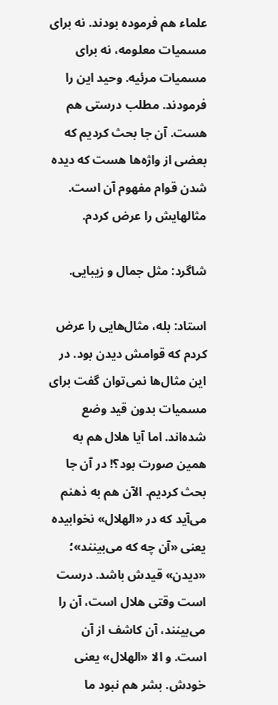علماء هم فرموده بودند. نه برای مسمیات معلومه، نه برای مسمیات مرئیه. وحید این را فرمودند. مطلب درستی هم هست. آن جا بحث کردیم که بعضی از واژه‌ها هست که دیده شدن قوام مفهوم آن است. مثالهایش را عرض کردم.

شاگرد: مثل جمال و زیبایی.

استاد: بله، مثال‌هایی را عرض کردم که قوامش دیدن بود. در این مثال‌ها نمی‌توان گفت برای مسمیات بدون قید وضع شده‌اند. اما آیا هلال هم به همین صورت بود؟! در آن جا بحث کردیم. الآن هم به ذهنم می‌آید که در «الهلال» نخوابیده یعنی «آن چه که می‌بینند»؛ «دیدن» قیدش باشد. درست است وقتی هلال است، آن را می‌بینند، آن کاشف از آن است. و الا «الهلال» یعنی خودش. بشر هم نبود ما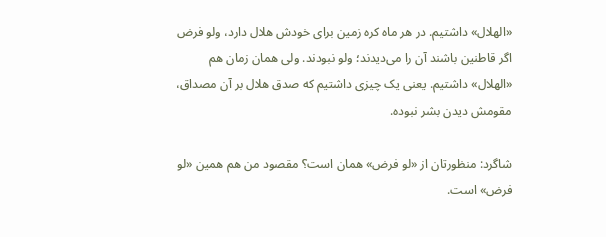«الهلال» داشتیم. در هر ماه کره زمین برای خودش هلال دارد، ولو فرض اگر قاطنین باشند آن را می‌دیدند؛ ولو نبودند. ولی همان زمان هم «الهلال» داشتیم. یعنی یک چیزی داشتیم که صدق هلال بر آن مصداق، مقومش دیدن بشر نبوده.

شاگرد: منظورتان از «لو فرض» همان است؟ مقصود من هم همین «لو فرض» است.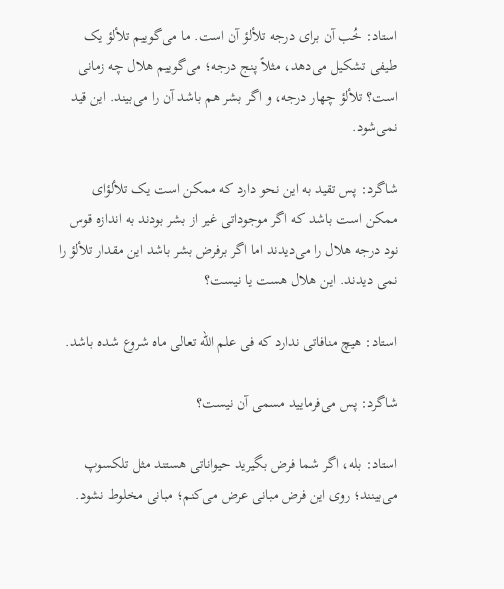استاد: خُب آن برای درجه تلألؤ آن است. ما می‌گوییم تلألؤ یک طیفی تشکیل می‌دهد، مثلاً پنج درجه؛ می‌گوییم هلال چه زمانی است؟ تلألؤ چهار درجه، و اگر بشر هم باشد آن را می‌بیند. این قید نمی‌شود.

شاگرد: پس تقید به این نحو دارد که ممکن است یک تلألؤ‌ای ممکن است باشد که اگر موجوداتی غیر از بشر بودند به اندازه قوس نود درجه هلال را می‌دیدند اما اگر برفرض بشر باشد این مقدار تلألؤ را نمی دیدند. این هلال هست یا نیست؟

استاد: هیچ منافاتی ندارد که فی علم الله تعالی ماه شروع شده باشد.

شاگرد: پس می‌فرمایید مسمی آن نیست؟

استاد: بله، اگر شما فرض بگیرید حیواناتی هستند مثل تلکسوپ می‌بینند؛ روی این فرض مبانی عرض می‌کنم؛ مبانی مخلوط نشود.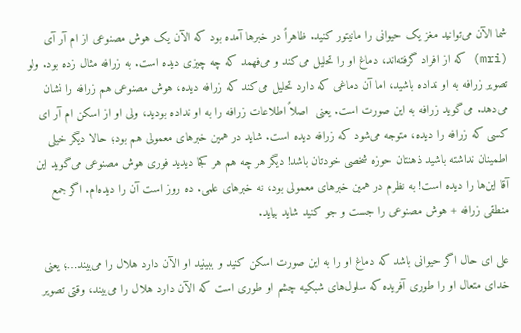شما الآن می‌توانید مغز یک حیوانی را مانیتور کنید. ظاهراً در خبرها آمده بود که الآن یک هوش مصنوعی از ام آر آی (mri) که از افراد گرفته‌اند، دماغ او را تحلیل می‌کند و می‌فهمد که چه چیزی دیده است. به زرافه مثال زده بود. ولو تصویر زرافه به او نداده باشید، اما آن دماغی که دارد تحلیل می‌کند که زرافه دیده، هوش مصنوعی هم زرافه را نشان می‌دهد. می‌گوید زرافه به این صورت است. یعنی  اصلاً اطلاعات زرافه را به او نداده بودید، ولی او از اسکن ام آر ای کسی که زرافه را دیده، متوجه می‌شود که زرافه دیده است. شاید در همین خبرهای معمولی هم بود؛ حالا دیگر خیلی اطمینان نداشته باشید ذهنتان حوزه شخصی خودتان باشد! دیگر هر چه هم هر کجا دیدید فوری هوش مصنوعی می‌گوید این آقا این‌ها را دیده است! به نظرم در همین خبرهای معمولی بود، نه خبرهای علمی. ده روز است آن را دیده‌ام. اگر جمع منطقی زرافه + هوش مصنوعی را جست و جو کنید شاید بیاید.

علی ای حال اگر حیوانی باشد که دماغ او را به این صورت اسکن کنید و ببینید او الآن دارد هلال را می‌بیند…؛ یعنی خدای متعال او را طوری آفریده که سلول‌های شبکیه چشم او طوری است که الآن دارد هلال را می‌بیند، وقتی تصویر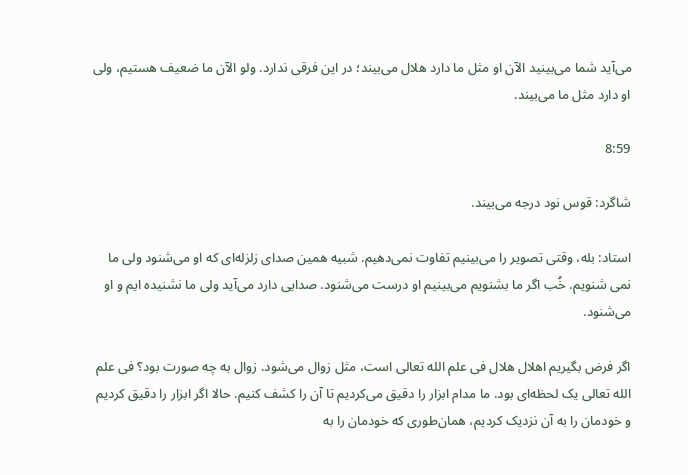می‌آید شما می‌بینید الآن او مثل ما دارد هلال می‌بیند؛ در این فرقی ندارد. ولو الآن ما ضعیف هستیم، ولی او دارد مثل ما می‌بیند.

8:59

شاگرد: قوس نود درجه می‌بیند.

استاد: بله، وقتی تصویر را می‌بینیم تفاوت نمی‌دهیم. شبیه همین صدای زلزله‌ای که او می‌شنود ولی ما نمی شنویم. خُب اگر ما بشنویم می‌بینیم او درست می‌شنود. صدایی دارد می‌آید ولی ما نشنیده ایم و او می‌شنود.

اگر فرض بگیریم اهلال هلال فی علم الله تعالی است، مثل زوال می‌شود. زوال به چه صورت بود؟ فی علم الله تعالی یک لحظه‌ای بود. ما مدام ابزار را دقیق می‌کردیم تا آن را کشف کنیم. حالا اگر ابزار را دقیق کردیم و خودمان را به آن نزدیک کردیم، همان‌طوری که خودمان را به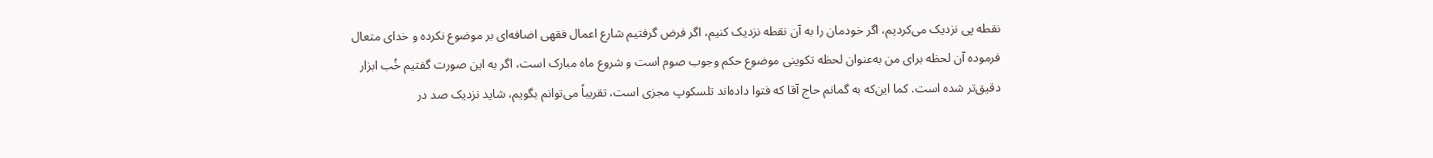نقطه پی نزدیک می‌کردیم، اگر خودمان را به آن نقطه نزدیک کنیم، اگر فرض گرفتیم شارع اعمال فقهی اضافه‌ای بر موضوع نکرده و خدای متعال فرموده آن لحظه برای من به‌عنوان لحظه تکوینی موضوع حکم وجوب صوم است و شروع ماه مبارک است، اگر به این صورت گفتیم خُب ابزار دقیق‌تر شده است. کما این‌که به گمانم حاج آقا که فتوا داده‌اند تلسکوپ مجزی است، تقریباً می‌توانم بگویم، شاید نزدیک صد در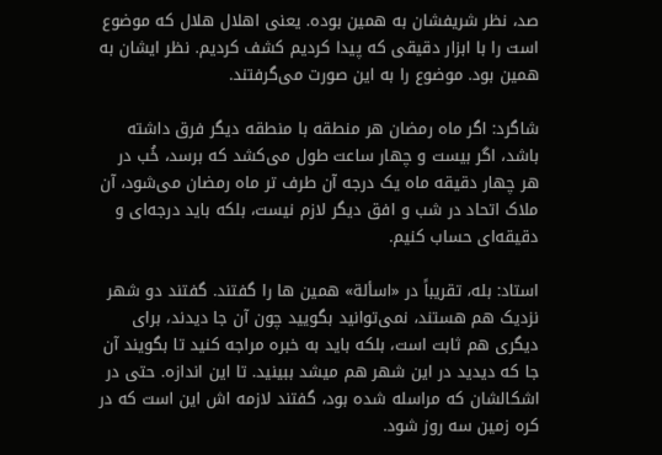صد، نظر شریفشان به همین بوده. یعنی اهلال هلال که موضوع است را با ابزار دقیقی که پیدا کردیم کشف کردیم. نظر ایشان به همین بود. موضوع را به این صورت می‌گرفتند.

شاگرد: اگر ماه رمضان هر منطقه با منطقه دیگر فرق داشته باشد، اگر بیست و چهار ساعت طول می‌کشد که برسد، خُب در هر چهار دقیقه ماه یک درجه آن طرف تر ماه رمضان می‌شود، آن ملاک اتحاد در شب و افق دیگر لازم نیست، بلکه باید درجه‌ای و دقیقه‌ای حساب کنیم.

استاد: بله، تقریباً در «اسألة» همین ها را گفتند. گفتند دو شهر نزدیک هم هستند، نمی‌توانید بگویید چون آن جا دیدند، برای دیگری هم ثابت است، بلکه باید به خبره مراجه کنید تا بگویند آن جا که دیدید در این شهر هم میشد ببینید. تا این اندازه. حتی در اشکالشان که مراسله شده بود، گفتند لازمه اش این است که در کره زمین سه روز شود.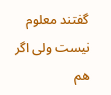گفتند معلوم نیست ولی اگر هم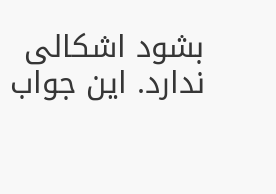بشود اشکالی ندارد. این جواب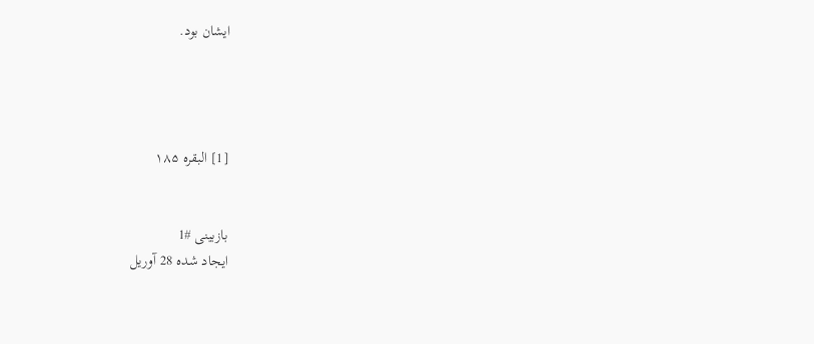ایشان بود.




[1] البقره ١٨۵


بازبینی #1
ایجاد شده 28 آوریل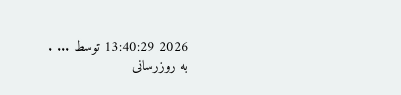2026 13:40:29 توسط ... .
به روزرسانی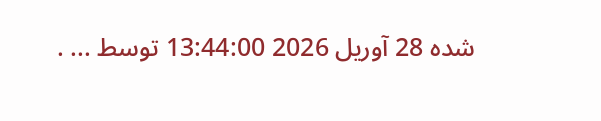شده 28 آوریل 2026 13:44:00 توسط ... .